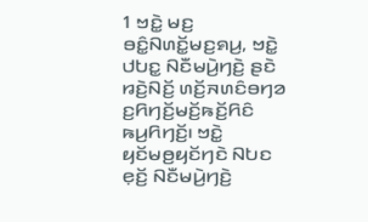1 ꤠꤢꤧ꤭ ꤗꤢ꤬ ꤋꤢꤨ꤭ꤡꤛꤢꤩ꤭ꤗꤢ꤬ꤎꤣ꤬, ꤠꤢꤧ꤭ ꤓꤝꤢ꤭ ꤡꤢꤪꤗꤣꤧ꤬ꤚꤢꤧ꤬ ꤔꤢꤧ ꤙꤢꤧ꤬ꤡꤢꤩ꤬ ꤛꤢꤩ꤬ꤏꤛꤢꤨꤋꤚꤤ ꤢ꤬ꤖꤚꤢꤩ꤬ꤗꤢꤩ꤬ꤒꤢꤩ꤬ꤖꤢꤨ ꤒꤣ꤬ꤖꤚꤢꤩ꤬꤯ ꤠꤢꤧ꤭ ꤟꤢꤩꤗꤥ꤬ꤟꤢꤩꤚꤢꤧ ꤡꤝꤢ ꤕ꤫ꤢꤩ꤬ ꤡꤢꤪꤗꤣꤧ꤬ꤚꤢꤧ꤬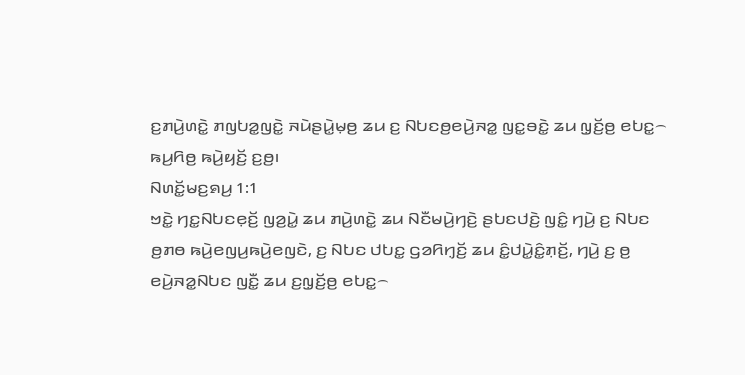ꤢ꤬ꤊꤣꤧ꤬ꤛꤢꤧ꤭ ꤊꤜꤝꤤ꤭ꤜꤢꤧ꤭ ꤏꤣꤧꤔꤣꤧ꤭ꤗ꤫ꤥ꤬ ꤘꤣ ꤢ꤬ ꤡꤝꤢꤥ꤬ꤕꤣꤧ꤬ꤏꤤ꤭ ꤜꤢ꤭ꤋꤢꤧ꤭ ꤘꤣ ꤜ꤫ꤢꤩ꤬ꤥ꤬ ꤕꤝꤢ꤭꤮ ꤒꤣ꤬ꤖꤥ꤬ ꤒꤣꤧ꤬ꤟꤢꤩ꤬ ꤢ꤬ꤥ꤬꤯
ꤡꤛꤢꤩ꤭ꤗꤢ꤬ꤎꤣ꤬ 1:1
ꤠꤢꤧ꤭ ꤚꤢ꤭ꤡꤝꤢꤕ꤫ꤢꤩ꤬ ꤜꤤ꤬ꤣꤧ꤭ ꤘꤣ ꤊꤣꤧ꤬ꤛꤢꤧ꤭ ꤘꤣ ꤡꤢꤪꤗꤣꤧ꤬ꤚꤢꤧ꤬ ꤔꤝꤢꤓꤢꤧ꤬ ꤜꤢꤨ꤭ ꤚꤣꤧ꤬ ꤢ꤬ ꤡꤝꤢ ꤥ꤬ꤊꤥ ꤒꤣꤧ꤬ꤕꤜꤣ꤬ꤒꤣꤧ꤬ꤕꤜꤢꤧ, ꤢ꤬ ꤡꤝꤢ ꤓꤝꤢ꤭ ꤞꤤꤖꤚ꤫ꤢꤩ꤬ ꤘꤣ ꤢꤨ꤭ꤓꤣꤧ꤭ꤢꤨ꤭ꤊ꤫ꤢꤩ꤬, ꤚꤣꤧ꤬ ꤢ꤬ ꤥ꤬ ꤕꤣꤧ꤬ꤏꤤ꤭ꤡꤝꤢ ꤜꤢꤪ꤭ ꤘꤣ ꤢ꤬ꤜ꤫ꤢꤩ꤬ꤥ꤬ ꤕꤝꤢ꤭꤮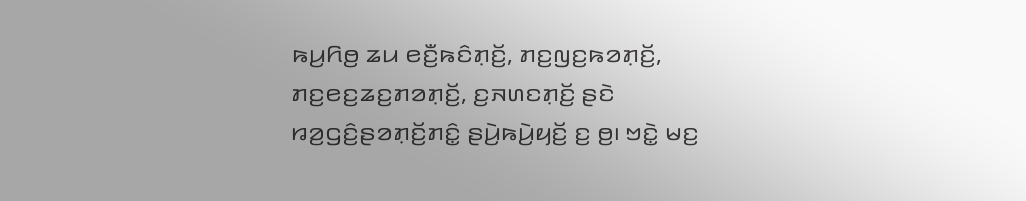ꤒꤣ꤬ꤖꤥ꤬ ꤘꤣ ꤕꤢꤪ꤬ꤒꤢꤨꤊ꤫ꤢꤩ꤬, ꤊꤢ꤬ꤜꤢ꤬ꤒꤤꤊ꤫ꤢꤩ꤬, ꤊꤢ꤬ꤕꤢ꤬ꤘꤢ꤬ꤊꤤꤊ꤫ꤢꤩ꤬, ꤢ꤬ꤏꤛꤢꤊ꤫ꤢꤩ꤬ ꤔꤢꤧ ꤙꤤ꤬ꤞꤢꤨ꤬ꤔꤤꤊ꤫ꤢꤩ꤬ꤊꤢꤨ꤭ ꤔꤣꤧ꤬ꤒꤣꤧ꤬ꤟꤢꤩ꤬ ꤢ꤬ ꤥ꤬꤯ ꤠꤢꤧ꤭ ꤗꤢ꤬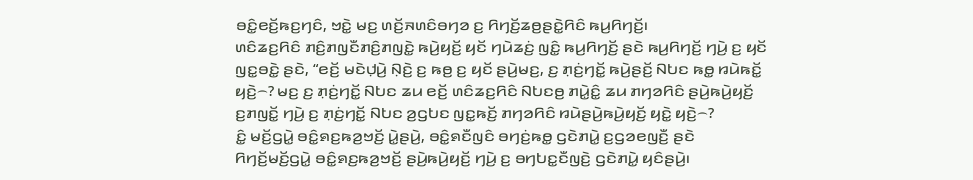ꤋꤢꤨ꤭ꤕꤢꤩ꤬ꤒꤢ꤬ꤚꤢꤨ, ꤠꤢꤧ꤭ ꤗꤢ꤬ ꤛꤢꤩ꤬ꤏꤛꤢꤨꤋꤚꤤ ꤢ꤬ ꤖꤚꤢꤩ꤬ꤘꤥ꤬ꤔꤢꤧ꤭ꤖꤢꤨ ꤒꤣ꤬ꤖꤚꤢꤩ꤬꤯
ꤛꤢꤨꤘꤢ꤬ꤖꤢꤨ ꤊꤢꤨ꤬ꤊꤜꤢꤪꤊꤢꤨ꤬ꤊꤜꤢꤧ꤭ ꤒꤣꤧ꤬ꤟꤢꤩ꤬ ꤟꤢꤩ ꤚꤣꤧꤘꤢꤦ꤬ ꤜꤢꤨ꤭ ꤒꤣ꤬ꤖꤚꤢꤩ꤬ ꤔꤢꤧ ꤒꤣ꤬ꤖꤚꤢꤩ꤬ ꤚꤣꤧ꤬ ꤢ꤬ ꤟꤢꤩ ꤜꤢ꤭ꤋꤢꤧ꤭ ꤔꤢꤧ, “ꤕꤢꤩ꤬ ꤗꤢꤧꤓ꤫ꤣꤧ꤬ ꤡ꤫ꤢꤧ꤬ ꤢ꤬ ꤒꤥ꤬ ꤢ꤬ ꤟꤢꤩ ꤔꤣꤧ꤬ꤗꤢ꤬, ꤢ꤬ ꤊ꤫ꤢꤦ꤬ꤚꤢꤩ꤭ ꤒꤣꤧ꤬ꤔꤢꤩ꤬ ꤡꤝꤢ ꤒꤥ꤭ ꤙꤣꤧꤒꤢꤩ꤭ ꤟꤢꤧ꤬꤮? ꤗꤢ꤬ ꤢ꤬ ꤊ꤫ꤢꤦ꤬ꤚꤢꤩ꤭ ꤡꤝꤢ ꤘꤣ ꤕꤢꤩ꤬ ꤛꤢꤨꤘꤢ꤬ꤖꤢꤨ ꤡꤝꤢꤥ꤬ ꤊꤣꤧ꤭ꤢꤨ꤭ ꤘꤣ ꤊꤚꤤꤖꤢꤨ ꤔꤣꤧ꤬ꤒꤣꤧ꤬ꤟꤢꤩ꤬ ꤢ꤬ꤊꤜꤢꤩ꤭ ꤚꤣꤧ꤬ ꤢ꤬ ꤊ꤫ꤢꤦ꤬ꤚꤢꤩ꤭ ꤡꤝꤢ ꤤ꤬ꤞꤝꤢ ꤜꤢ꤭ꤒꤢꤩ꤬ ꤊꤚꤤꤖꤢꤨ ꤙꤣꤧꤔꤣꤧ꤬ꤒꤣꤧ꤬ꤟꤢꤩ꤬ ꤟꤢꤧ꤭ ꤟꤢꤧ꤬꤮?
ꤢꤨ꤭ ꤗꤢꤩ꤬ꤞꤣꤧ꤭ ꤋꤢꤨ꤭ꤎꤢ꤬ꤒꤤ꤬ꤠꤢꤩ꤬ ꤣꤧ꤭ꤔꤣꤧ꤬, ꤋꤢꤨ꤭ꤎꤢꤪꤜꤢꤨ ꤋꤚꤢꤦ꤬ꤒꤥ꤭ ꤞꤢꤧꤊꤣꤧ꤭ ꤢ꤬ꤞꤤꤕꤜꤢꤪ꤬ ꤔꤢꤧ ꤖꤚꤢꤩ꤬ꤗꤢꤩ꤬ꤞꤣꤧ꤭ ꤋꤢꤨ꤭ꤎꤢ꤬ꤒꤤ꤬ꤠꤢꤩ꤬ ꤔꤣꤧ꤬ꤒꤣꤧ꤬ꤟꤢꤩ꤬ ꤚꤣꤧ꤬ ꤢ꤬ ꤋꤚꤝꤢ꤭ꤢꤪꤜꤢꤧ꤬ ꤞꤢꤧꤊꤣꤧ꤭ ꤟꤢꤨꤔꤣꤧ꤬꤯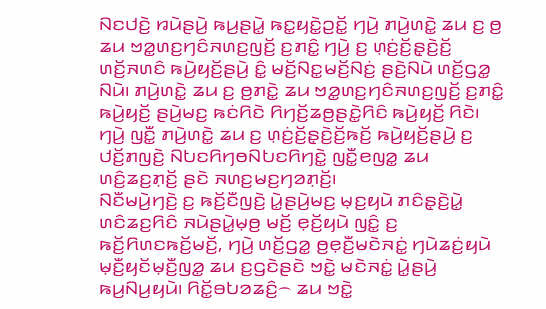ꤡꤢꤓꤢꤧ꤬ ꤙꤣꤧꤔꤣꤧ꤬ ꤒꤣ꤬ꤔꤣꤧ꤭ ꤒꤢ꤭ꤟꤢꤧ꤭ꤑꤢꤩ꤭ ꤚꤣꤧ꤬ ꤊꤣꤧ꤬ꤛꤢꤧ꤭ ꤘꤣ ꤢ꤬ ꤥ꤬ ꤘꤣ ꤠꤤ꤭ꤛꤢ꤬ꤚꤢꤨꤏꤛꤢ꤬ꤜꤢꤩ꤬ ꤢ꤬ꤊꤢꤨ꤭ ꤚꤣꤧ꤬ ꤢ꤬ ꤛ꤫ꤢꤦ꤬ꤢꤩ꤬ꤔ꤫ꤢꤧ꤬ꤢꤩ꤬ ꤛꤢꤩ꤬ꤏꤛꤢꤨ ꤒꤣꤧ꤬ꤟꤢꤩ꤬ꤔꤣꤧ꤬ ꤢꤨ꤭ ꤗꤢꤩ꤬ꤡꤢ꤭ꤗꤢꤩ꤬ꤡꤢꤦ꤬ ꤔꤢꤧ꤬ꤡꤣꤧ ꤛꤢꤩ꤬ꤞꤤ꤭ ꤡꤣꤧ꤯ ꤊꤣꤧ꤬ꤛꤢꤧ꤭ ꤘꤣ ꤢ꤬ ꤥ꤬ꤊꤢꤧ꤭ ꤘꤣ ꤠꤤ꤭ꤛꤢ꤬ꤚꤢꤨꤏꤛꤢ꤬ꤜꤢꤩ꤬ ꤢ꤬ꤊꤢꤨ꤭ ꤒꤣꤧ꤬ꤟꤢꤩ꤬ ꤔꤣꤧ꤬ꤗꤢ꤬ ꤒꤢꤦꤖꤢꤧ ꤖꤚꤢꤩ꤬ꤘꤥ꤬ꤔꤢꤧ꤭ꤖꤢꤨ ꤒꤣꤧ꤬ꤟꤢꤩ꤬ ꤖꤢꤧ꤯ ꤚꤣꤧ꤬ ꤜꤢꤪ꤭ ꤊꤣꤧ꤬ꤛꤢꤧ꤭ ꤘꤣ ꤢ꤬ ꤛ꤫ꤢꤦ꤬ꤢꤩ꤬ꤔ꤫ꤢꤧ꤬ꤢꤩ꤬ꤒꤢꤩ꤬ ꤒꤣꤧ꤬ꤟꤢꤩ꤬ꤔꤣꤧ꤬ ꤢ꤬ ꤓꤢꤩ꤬ꤊꤜꤢꤧ꤬ ꤡꤝꤢꤖꤚꤥꤡꤝꤢꤖꤚꤢꤧ꤭ ꤜꤢꤪ꤭ꤕꤜꤤ꤭ ꤘꤣ ꤛꤢꤨ꤬ꤘꤢ꤬ꤊ꤫ꤢꤩ꤬ ꤔꤢꤧ ꤏꤛꤢ꤬ꤗꤢ꤬ꤚꤤꤊ꤫ꤢꤩ꤬꤯
ꤡꤢꤪꤗꤣꤧ꤬ꤚꤢꤧ꤬ ꤢ꤬ ꤒꤢꤩ꤬ꤢꤪꤜꤢꤧ꤬ ꤣꤧ꤭ꤔꤣꤧ꤬ꤗꤢ꤬ ꤗ꤫ꤢ꤬ꤟꤣꤧ ꤊꤢꤨꤔ꤫ꤢꤧ꤬ꤣꤧ꤭ ꤛꤢꤨꤘꤢ꤬ꤖꤢꤨ ꤏꤣꤧꤔꤣꤧ꤭ꤗ꤫ꤥ꤬ ꤗꤢꤩ꤬ ꤕ꤫ꤢꤩ꤬ꤟꤣꤧ ꤜꤢꤨ꤭ ꤢ꤬ ꤒꤢꤩ꤬ꤖꤛꤢꤒꤢꤩ꤬ꤗꤢꤩ꤬, ꤚꤣꤧ꤬ ꤛꤢꤩ꤬ꤞꤤ꤭ ꤥ꤬ꤕ꤫ꤢꤪ꤬ꤗꤢꤧꤏꤢꤦ꤭ ꤚꤣꤧꤘꤢꤦ꤬ꤟꤣꤧ ꤗ꤫ꤢꤪ꤬ꤟꤢꤩꤗ꤫ꤢꤪ꤬ꤜꤤ꤭ ꤘꤣ ꤢ꤬ꤞꤢꤧꤔꤢꤧ ꤠꤢꤧ꤭ ꤗꤢꤧꤏꤢꤦ꤭ ꤣꤧ꤭ꤔꤣꤧ꤬ ꤒꤣ꤬ꤡꤣ꤬ꤟꤣꤧ꤯ ꤖꤢꤩ꤭ꤋꤝꤤꤘꤢꤨ꤬꤮ ꤘꤣ ꤠꤢꤧ꤭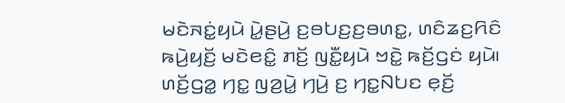ꤗꤢꤧꤏꤢꤦ꤭ꤟꤣꤧ ꤣꤧ꤭ꤔꤣꤧ꤬ ꤢ꤬ꤋꤝꤢ꤬ꤢ꤬ꤋꤛꤢ꤭, ꤛꤢꤨꤘꤢ꤬ꤖꤢꤨ ꤒꤣꤧ꤬ꤟꤢꤩ꤬ ꤗꤢꤧꤕꤢꤨ꤭ ꤊꤢꤩ꤬ ꤜꤢꤪ꤭ꤟꤣꤧ ꤠꤢꤧ꤭ ꤒꤢꤩ꤬ꤞꤢꤦ ꤟꤣꤧ꤯
ꤛꤢꤩ꤬ꤞꤤ꤭ ꤚꤢ꤭ ꤜꤤ꤬ꤣꤧ꤭ ꤚꤣꤧ꤬ ꤢ꤬ ꤚꤢ꤭ꤡꤝꤢ ꤕ꤫ꤢꤩ꤬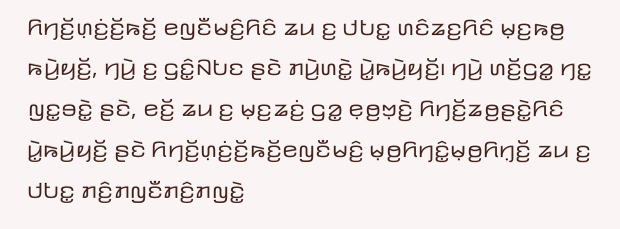ꤖꤚꤢꤩ꤬ꤛ꤫ꤢꤦ꤬ꤢꤩ꤬ꤒꤢꤩ꤬ ꤕꤜꤢꤪꤗꤢꤨ꤬ꤖꤢꤨ ꤘꤣ ꤢ꤬ ꤓꤝꤢ꤭ ꤛꤢꤨꤘꤢ꤬ꤖꤢꤨ ꤗ꤫ꤢ꤬ꤒꤥ꤬ ꤒꤣꤧ꤬ꤟꤢꤩ꤬, ꤚꤣꤧ꤬ ꤢ꤬ ꤞꤢꤨ꤭ꤡꤝꤢ ꤔꤢꤧ ꤊꤣꤧ꤬ꤛꤢꤧ꤭ ꤣꤧ꤭ꤒꤣꤧ꤬ꤟꤢꤩ꤬꤯ ꤚꤣꤧ꤬ ꤛꤢꤩ꤬ꤞꤤ꤭ ꤚꤢ꤭ ꤜꤢ꤭ꤋꤢꤧ꤭ ꤔꤢꤧ, ꤕꤢꤩ꤬ ꤘꤣ ꤢ꤬ ꤗ꤫ꤢ꤬ꤘꤢꤦ꤬ ꤞꤤ꤭ ꤕ꤫ꤥ꤬ꤠ꤫ꤢꤧ꤬ ꤖꤚꤢꤩ꤬ꤘꤥ꤬ꤔꤢꤧ꤭ꤖꤢꤨ ꤣꤧ꤭ꤒꤣꤧ꤬ꤟꤢꤩ꤬ ꤔꤢꤧ ꤖꤚꤢꤩ꤬ꤛ꤫ꤢꤦ꤬ꤢꤩ꤬ꤒꤢꤩ꤬ꤕꤜꤢꤪꤗꤢꤨ꤬ ꤗ꤫ꤥ꤬ꤖꤚꤢꤨ꤭ꤗ꤫ꤥ꤬ꤖꤚ꤫ꤢꤩ꤬ ꤘꤣ ꤢ꤬ ꤓꤝꤢ꤭ ꤊꤢꤨ꤬ꤊꤜꤢꤪꤊꤢꤨ꤬ꤊꤜꤢꤧ꤭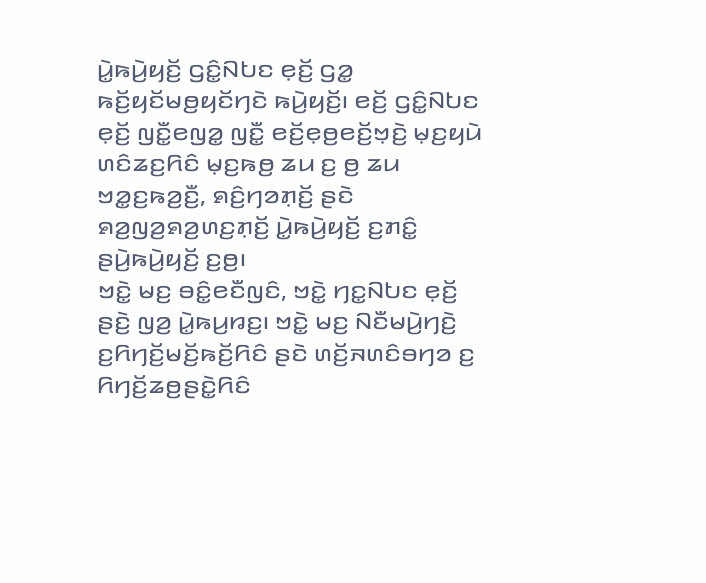ꤣꤧ꤭ꤒꤣꤧ꤬ꤟꤢꤩ꤬ ꤞꤢꤨ꤭ꤡꤝꤢ ꤕ꤫ꤢꤩ꤬ ꤞꤤ꤭ ꤒꤢꤩ꤬ꤟꤢꤩꤗꤥ꤬ꤟꤢꤩꤚꤢꤧ ꤒꤣꤧ꤬ꤟꤢꤩ꤬꤯ ꤕꤢꤩ꤬ ꤞꤢꤨ꤭ꤡꤝꤢ ꤕ꤫ꤢꤩ꤬ ꤜꤢꤪ꤭ꤕꤜꤤ꤭ ꤜꤢꤪ꤭ ꤕꤢꤩ꤬ꤕ꤫ꤥ꤬ꤕꤢꤩ꤬ꤠ꤫ꤢꤧ꤬ ꤗ꤫ꤢ꤬ꤟꤣꤧ ꤛꤢꤨꤘꤢ꤬ꤖꤢꤨ ꤗ꤫ꤢ꤬ꤒꤥ꤬ ꤘꤣ ꤢ꤬ ꤥ꤬ ꤘꤣ ꤠꤤ꤭ꤢ꤬ꤒꤤ꤬ꤢꤪ꤬, ꤎꤢꤨ꤬ꤚꤤꤊ꤫ꤢꤩ꤬ ꤔꤢꤧ ꤎꤤ꤬ꤜꤤ꤬ꤎꤤ꤬ꤛꤢ꤬ꤊ꤫ꤢꤩ꤬ ꤣꤧ꤭ꤒꤣꤧ꤬ꤟꤢꤩ꤬ ꤢ꤬ꤊꤢꤨ꤭ ꤔꤣꤧ꤬ꤒꤣꤧ꤬ꤟꤢꤩ꤬ ꤢ꤬ꤥ꤬꤯
ꤠꤢꤧ꤭ ꤗꤢ꤬ ꤋꤢꤨ꤭ꤕꤢꤪꤜꤢꤨ, ꤠꤢꤧ꤭ ꤚꤢ꤭ꤡꤝꤢ ꤕ꤫ꤢꤩ꤬ ꤔꤢꤧ꤬ ꤜꤤ꤬ ꤣꤧ꤭ꤒꤣ꤬ꤙꤢ꤬꤯ ꤠꤢꤧ꤭ ꤗꤢ꤬ ꤡꤢꤪꤗꤣꤧ꤬ꤚꤢꤧ꤬ ꤢ꤬ꤖꤚꤢꤩ꤬ꤗꤢꤩ꤬ꤒꤢꤩ꤬ꤖꤢꤨ ꤔꤢꤧ ꤛꤢꤩ꤬ꤏꤛꤢꤨꤋꤚꤤ ꤢ꤬ ꤖꤚꤢꤩ꤬ꤘꤥ꤬ꤔꤢꤧ꤭ꤖꤢꤨ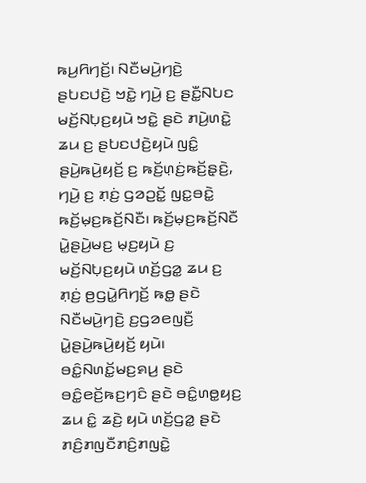ꤒꤣ꤬ꤖꤚꤢꤩ꤬꤯ ꤡꤢꤪꤗꤣꤧ꤬ꤚꤢꤧ꤬ ꤔꤝꤢꤓꤢꤧ꤬ ꤠꤢꤧ꤭ ꤚꤣꤧ꤬ ꤢ꤬ ꤔꤢꤪ꤭ꤡꤝꤢ ꤗꤢꤩ꤬ꤡꤝ꤫ꤢ꤬ꤟꤣꤧ ꤠꤢꤧ꤭ ꤔꤢꤧ ꤊꤣꤧ꤬ꤛꤢꤧ꤭ ꤘꤣ ꤢ꤬ ꤔꤝꤢꤓꤢꤧ꤬ꤟꤣꤧ ꤜꤢꤨ꤭ ꤔꤣꤧ꤬ꤒꤣꤧ꤬ꤟꤢꤩ꤬ ꤢ꤬ ꤒꤢꤩ꤬ꤛ꤫ꤢꤦ꤬ꤒꤢꤩ꤬ꤔ꤫ꤢꤧ꤬, ꤚꤣꤧ꤬ ꤢ꤬ ꤊ꤫ꤢꤦ꤬ ꤞꤤꤑꤢꤩ꤭ ꤜꤢ꤭ꤋꤢꤧ꤭ ꤒꤢꤩ꤬ꤗ꤫ꤢ꤬ꤒꤢꤩ꤬ꤡꤢꤪ꤯ ꤒꤢꤩ꤬ꤗ꤫ꤢ꤬ꤒꤢꤩ꤬ꤡꤢꤪ ꤣꤧ꤭ꤔꤣꤧ꤬ꤗꤢ꤬ ꤗ꤫ꤢ꤬ꤟꤣꤧ ꤢ꤬ ꤗꤢꤩ꤬ꤡꤝ꤫ꤢ꤬ꤟꤣꤧ ꤛꤢꤩ꤬ꤞꤤ꤭ ꤘꤣ ꤢ꤬ ꤊ꤫ꤢꤦ꤬ ꤥ꤬ꤞꤣꤧ꤭ꤖꤚꤢꤩ꤬ ꤒꤥ꤭ ꤔꤢꤧ ꤡꤢꤪꤗꤣꤧ꤬ꤚꤢꤧ꤬ ꤢ꤬ꤞꤤꤕꤜꤢꤪ꤬ ꤣꤧ꤭ꤔꤣꤧ꤬ꤒꤣꤧ꤬ꤟꤢꤩ꤬ ꤟꤣꤧ꤯
ꤋꤢꤨ꤭ꤡꤛꤢꤩ꤭ꤗꤢ꤬ꤎꤣ꤬ ꤔꤢꤧ ꤋꤢꤨ꤭ꤕꤢꤩ꤬ꤒꤢ꤬ꤚꤢꤨ ꤔꤢꤧ ꤋꤢꤨ꤭ꤛꤥ꤭ꤟꤢ꤬ ꤘꤣ ꤢꤨ꤭ ꤘꤢꤧ꤬ ꤟꤣꤧ ꤛꤢꤩ꤬ꤞꤤ꤭ ꤔꤢꤧ ꤊꤢꤨ꤬ꤊꤜꤢꤪꤊꤢꤨ꤬ꤊꤜꤢꤧ꤭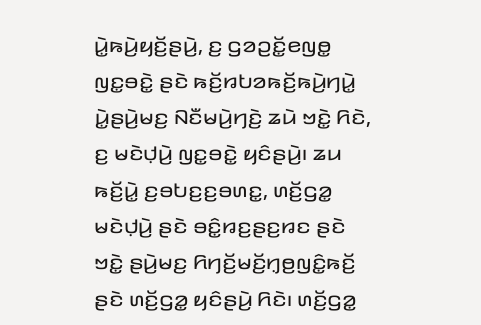ꤣꤧ꤭ꤒꤣꤧ꤬ꤟꤢꤩ꤬ꤔꤣꤧ꤬, ꤢ꤬ ꤞꤤꤑꤢꤩ꤭ꤕꤜꤥ꤭ ꤜꤢ꤭ꤋꤢꤧ꤭ ꤔꤢꤧ ꤒꤢꤩ꤬ꤙꤝꤤꤒꤢꤩ꤬ꤒꤣꤧ꤬ꤚꤣꤧ꤭ ꤣꤧ꤭ꤔꤣꤧ꤬ꤗꤢ꤬ ꤡꤢꤪꤗꤣꤧ꤬ꤚꤢꤧ꤬ ꤘꤣꤧ ꤠꤢꤧ꤭ ꤖꤢꤧ, ꤢ꤬ ꤗꤢꤧꤓ꤫ꤣꤧ꤬ ꤜꤢ꤭ꤋꤢꤧ꤭ ꤟꤢꤨꤔꤣꤧ꤬꤯ ꤘꤣ ꤒꤢꤩ꤬ꤣꤧ꤭ ꤢ꤬ꤋꤝꤢ꤬ꤢ꤬ꤋꤛꤢ꤭, ꤛꤢꤩ꤬ꤞꤤ꤭ ꤗꤢꤧꤓ꤫ꤣꤧ꤬ ꤔꤢꤧ ꤋꤢꤨ꤭ꤙꤢ꤬ꤔꤢ꤬ꤙꤢ ꤔꤢꤧ ꤠꤢꤧ꤭ ꤔꤣꤧ꤬ꤗꤢ꤬ ꤖꤚꤢꤩ꤬ꤗꤢꤩ꤬ꤚ꤫ꤥ꤬ꤜꤢꤨ꤭ꤒꤢꤩ꤬ ꤔꤢꤧ ꤛꤢꤩ꤬ꤞꤤ꤭ ꤟꤢꤨꤔꤣꤧ꤬ ꤖꤢꤧ꤯ ꤛꤢꤩ꤬ꤞꤤ꤭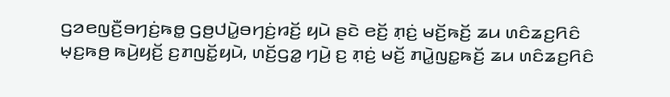ꤞꤤꤕꤜꤢꤪ꤬ꤋꤚꤢꤦ꤬ꤒꤥ꤭ ꤞꤥ꤬ꤓꤣꤧ꤭ꤋꤚꤢꤦ꤬ꤙꤢꤩ꤬ ꤟꤣꤧ ꤔꤢꤧ ꤕꤢꤩ꤬ ꤊ꤫ꤢꤦ꤬ ꤗꤢꤩ꤬ꤒꤢꤩ꤬ ꤘꤣ ꤛꤢꤨꤘꤢ꤬ꤖꤢꤨ ꤗ꤫ꤢ꤬ꤒꤥ꤬ ꤒꤣꤧ꤬ꤟꤢꤩ꤬ ꤢ꤬ꤊꤜꤢꤩ꤭ꤟꤣꤧ, ꤛꤢꤩ꤬ꤞꤤ꤭ ꤚꤣꤧ꤬ ꤢ꤬ ꤊ꤫ꤢꤦ꤬ ꤗꤢꤩ꤬ ꤊꤣꤧ꤭ꤜꤢ꤭ꤒꤢꤩ꤬ ꤘꤣ ꤛꤢꤨꤘꤢ꤬ꤖꤢꤨ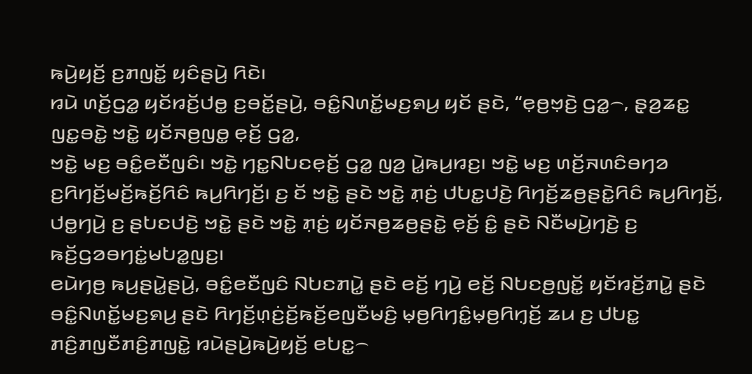ꤒꤣꤧ꤬ꤟꤢꤩ꤬ ꤢ꤬ꤊꤜꤢꤩ꤭ ꤟꤢꤨꤔꤣꤧ꤬ ꤖꤢꤧ꤯
ꤙꤣꤧ ꤛꤢꤩ꤬ꤞꤤ꤭ ꤟꤢꤩꤙꤢꤩ꤬ꤓꤥ꤭ ꤢ꤬ꤋꤢꤩ꤭ꤔꤣꤧ꤬, ꤋꤢꤨ꤭ꤡꤛꤢꤩ꤭ꤗꤢ꤬ꤎꤣ꤬ ꤟꤢꤩ ꤔꤢꤧ, “ꤕ꤫ꤥ꤬ꤠ꤫ꤢꤧ꤬ ꤞꤤ꤭꤮, ꤔ꤫ꤤ꤬ꤘꤢ꤭ ꤜꤢ꤭ꤋꤢꤧ꤭ ꤠꤢꤧ꤭ ꤟꤢꤩꤏꤥ꤬ꤜꤥ꤭ ꤕ꤫ꤢꤩ꤬ ꤞꤤ꤭,
ꤠꤢꤧ꤭ ꤗꤢ꤬ ꤋꤢꤨ꤭ꤕꤢꤪꤜꤢꤨ꤯ ꤠꤢꤧ꤭ ꤚꤢ꤭ꤡꤝꤢꤕ꤫ꤢꤩ꤬ ꤞꤤ꤭ ꤜꤤ꤬ ꤣꤧ꤭ꤒꤣ꤬ꤙꤢ꤬꤯ ꤠꤢꤧ꤭ ꤗꤢ꤬ ꤛꤢꤩ꤬ꤏꤛꤢꤨꤋꤚꤤ ꤢ꤬ꤖꤚꤢꤩ꤬ꤗꤢꤩ꤬ꤒꤢꤩ꤬ꤖꤢꤨ ꤒꤣ꤬ꤖꤚꤢꤩ꤬꤯ ꤢ꤬ ꤢꤩ ꤠꤢꤧ꤭ ꤔꤢꤧ ꤠꤢꤧ꤭ ꤊ꤫ꤢꤦ꤬ ꤓꤝꤢ꤭ꤓꤢꤧ꤬ ꤖꤚꤢꤩ꤬ꤘꤥ꤬ꤔꤢꤧ꤭ꤖꤢꤨ ꤒꤣ꤬ꤖꤚꤢꤩ꤬, ꤓꤥ꤭ꤚꤣꤧ꤬ ꤢ꤬ ꤔꤝꤢꤓꤢꤧ꤬ ꤠꤢꤧ꤭ ꤔꤢꤧ ꤠꤢꤧ꤭ ꤊ꤫ꤢꤦ꤬ ꤟꤢꤩꤏꤥ꤬ꤘꤥ꤬ꤔꤢꤧ꤭ ꤕ꤫ꤢꤩ꤬ ꤢꤨ꤭ ꤔꤢꤧ ꤡꤢꤪꤗꤣꤧ꤬ꤚꤢꤧ꤬ ꤢ꤬ ꤒꤢꤩ꤬ꤞꤤꤋꤚꤢꤦ꤭ꤗꤝꤤ꤭ꤜꤢ꤬꤯
ꤕꤣꤧꤚꤥ꤬ ꤒꤣ꤬ꤔꤣꤧ꤭ꤔꤣꤧ꤬, ꤋꤢꤨ꤭ꤕꤢꤪꤜꤢꤨ ꤡꤝꤢꤊꤣꤧ꤭ ꤔꤢꤧ ꤕꤢꤩ꤬ ꤚꤣꤧ꤬ ꤕꤢꤩ꤬ ꤡꤝꤢꤥ꤬ꤜꤢꤩ꤭ ꤟꤢꤩꤙꤢꤩ꤬ꤊꤣꤧ꤭ ꤔꤢꤧ ꤋꤢꤨ꤭ꤡꤛꤢꤩ꤭ꤗꤢ꤬ꤎꤣ꤬ ꤔꤢꤧ ꤖꤚꤢꤩ꤬ꤛ꤫ꤢꤦ꤬ꤢꤩ꤬ꤒꤢꤩ꤬ꤕꤜꤢꤪꤗꤢꤨ꤬ ꤗ꤫ꤥ꤬ꤖꤚꤢꤨ꤭ꤗ꤫ꤥ꤬ꤖꤚ꤫ꤢꤩ꤬ ꤘꤣ ꤢ꤬ ꤓꤝꤢ꤭ ꤊꤢꤨ꤬ꤊꤜꤢꤪꤊꤢꤨ꤬ꤊꤜꤢꤧ꤭ ꤙꤣꤧꤔꤣꤧ꤬ꤒꤣꤧ꤬ꤟꤢꤩ꤬ ꤕꤝꤢ꤭꤮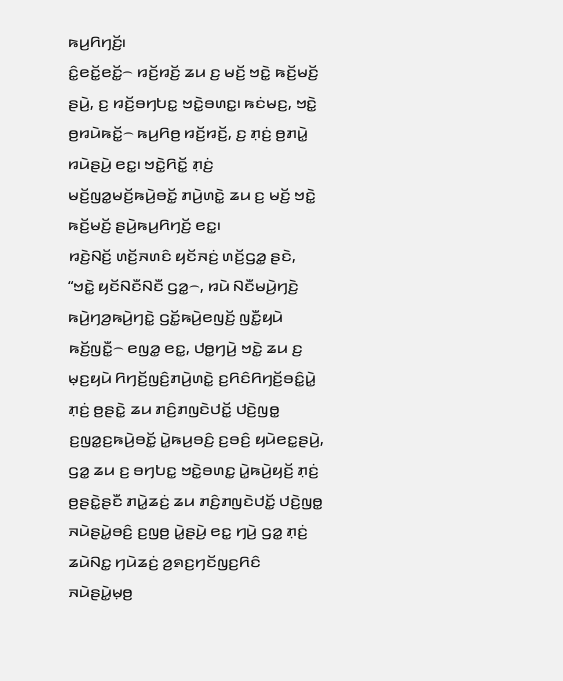ꤒꤣ꤬ꤖꤚꤢꤩ꤬꤯
ꤢꤨ꤭ꤕꤢꤩ꤭ꤕꤢꤩ꤭꤮ ꤙꤢꤩ꤬ꤙꤢꤩ꤬ ꤘꤣ ꤢ꤬ ꤗꤢꤩ꤬ ꤠꤢꤧ꤭ ꤒꤢꤩ꤬ꤗꤢꤩ꤬ ꤔꤣꤧ꤬, ꤢ꤬ ꤙꤢꤩ꤬ꤋꤚꤝꤢ꤭ ꤠꤢꤧ꤭ꤋꤛꤢ꤭꤯ ꤒꤢꤦꤗꤢ꤬, ꤠꤢꤧ꤭ ꤥ꤬ꤙꤣꤧꤒꤢꤩ꤭꤮ ꤒꤣ꤬ꤖꤥ꤬ ꤙꤢꤩ꤬ꤙꤢꤩ꤬, ꤢ꤬ ꤊ꤫ꤢꤦ꤬ ꤥ꤬ꤊꤣꤧ꤭ ꤙꤣꤧꤔꤣꤧ꤬ ꤕꤢ꤭꤯ ꤠꤢꤧ꤭ꤖꤢꤩ꤭ ꤊ꤫ꤢꤦ꤬ ꤗꤢꤩ꤬ꤜꤤ꤭ꤗꤢꤩ꤬ꤒꤣꤧ꤬ꤋꤢꤩ꤭ ꤊꤣꤧ꤬ꤛꤢꤧ꤭ ꤘꤣ ꤢ꤬ ꤗꤢꤩ꤬ ꤠꤢꤧ꤭ ꤒꤢꤩ꤬ꤗꤢꤩ꤬ ꤔꤣꤧ꤬ꤒꤣ꤬ꤖꤚꤢꤩ꤬ ꤕꤢ꤭꤯
ꤙꤢꤧ꤬ꤡꤢꤩ꤬ ꤛꤢꤩ꤬ꤏꤛꤢꤨ ꤟꤢꤩꤏꤢꤦ꤬ ꤛꤢꤩ꤬ꤞꤤ꤭ ꤔꤢꤧ, “ꤠꤢꤧ꤭ ꤟꤢꤩꤡꤢꤪꤡꤢꤪ ꤞꤤ꤭꤮, ꤙꤣꤧ ꤡꤢꤪꤗꤣꤧ꤬ꤚꤢꤧ꤬ ꤒꤣꤧ꤬ꤚꤤ꤬ꤒꤣꤧ꤬ꤚꤢꤧ꤭ ꤞꤢꤩ꤭ꤒꤣꤧ꤬ꤕꤜꤢꤩ꤬ ꤜꤢꤪ꤭ꤟꤣꤧ ꤒꤢꤩ꤬ꤜꤢꤪ꤭꤮ ꤕꤜꤤ꤭ ꤕꤢ꤭, ꤓꤥ꤭ꤚꤣꤧ꤬ ꤠꤢꤧ꤭ ꤘꤣ ꤢ꤬ ꤗ꤫ꤢ꤬ꤟꤣꤧ ꤖꤚꤢꤩ꤬ꤜꤢꤨ꤬ꤊꤣꤧ꤬ꤛꤢꤧ꤭ ꤢ꤬ꤖꤢꤨꤖꤚꤢꤩ꤬ꤋꤢꤨ꤭ꤣꤧ꤭ ꤊ꤫ꤢꤦ꤬ ꤥ꤬ꤔꤢꤧ꤭ ꤘꤣ ꤊꤢꤨ꤬ꤊꤜꤢꤧꤓꤢꤩ꤭ ꤓꤢꤧ꤬ꤜꤥ꤭ ꤢ꤬ꤜꤤ꤭ꤢ꤬ꤒꤣꤧ꤬ꤋꤢꤩ꤭ ꤣꤧ꤭ꤒꤣ꤬ꤋꤢꤨ꤬ ꤢ꤬ꤋꤢꤨ꤬ ꤟꤣꤧꤕꤢ꤭ꤔꤣꤧ꤬, ꤞꤤ꤭ ꤘꤣ ꤢ꤬ ꤋꤚꤝꤢ꤭ ꤠꤢꤧ꤭ꤋꤛꤢ꤭ ꤣꤧ꤭ꤒꤣꤧ꤬ꤟꤢꤩ꤬ ꤊ꤫ꤢꤦ꤬ ꤥ꤬ꤔꤢꤧ꤭ꤔꤢꤪ ꤊꤣꤧ꤭ꤘꤢꤦ꤬ ꤘꤣ ꤊꤢꤨ꤬ꤊꤜꤢꤧꤓꤢꤩ꤭ ꤓꤢꤧ꤬ꤜꤥ꤭ ꤏꤣꤧꤔꤣꤧ꤭ꤋꤢꤨ꤬ ꤢ꤬ꤜꤥ꤬ ꤣꤧ꤭ꤔꤣꤧ꤬ ꤕꤢ꤭ ꤚꤣꤧ꤬ ꤞꤤ꤭ ꤊ꤫ꤢꤦ꤬ ꤘꤣꤧꤡꤢ꤭ ꤚꤣꤧꤘꤢꤦ꤬ ꤤ꤬ꤎꤢ꤬ꤚꤢꤩꤜꤢ꤬ꤖꤢꤨ ꤏꤣꤧꤔꤣꤧ꤭ꤗ꤫ꤥ꤬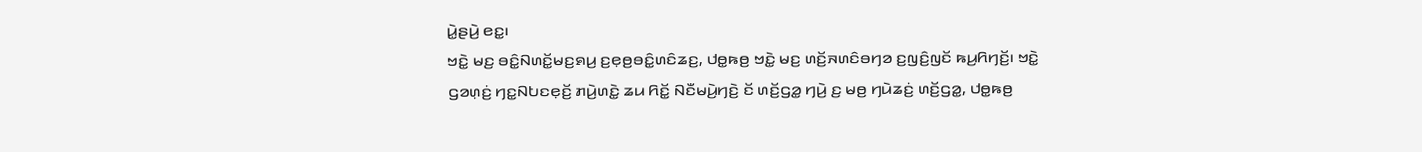ꤣꤧ꤭ꤔꤣꤧ꤬ ꤕꤢ꤭꤯
ꤠꤢꤧ꤭ ꤗꤢ꤬ ꤋꤢꤨ꤭ꤡꤛꤢꤩ꤭ꤗꤢ꤬ꤎꤣ꤬ ꤢ꤬ꤕ꤫ꤥ꤬ꤋꤢꤨ꤭ꤛꤢꤨꤘꤢ꤬, ꤓꤥ꤭ꤒꤥ꤬ ꤠꤢꤧ꤭ ꤗꤢ꤬ ꤛꤢꤩ꤬ꤏꤛꤢꤨꤋꤚꤤ ꤢ꤬ꤜꤢꤨ꤬ꤜꤢꤩ ꤒꤣ꤬ꤖꤚꤢꤩ꤬꤯ ꤠꤢꤧ꤭ ꤞꤤꤛ꤫ꤢꤦ꤬ ꤚꤢ꤭ꤡꤝꤢꤕ꤫ꤢꤩ꤬ ꤊꤣꤧ꤬ꤛꤢꤧ꤭ ꤘꤣ ꤖꤢꤩ꤭ ꤡꤢꤪꤗꤣꤧ꤬ꤚꤢꤧ꤬ ꤢꤩ ꤛꤢꤩ꤬ꤞꤤ꤭ ꤚꤣꤧ꤬ ꤢ꤬ ꤗꤥ꤬ ꤚꤣꤧꤘꤢꤦ꤬ ꤛꤢꤩ꤬ꤞꤤ꤭, ꤓꤥ꤭ꤒꤥ꤬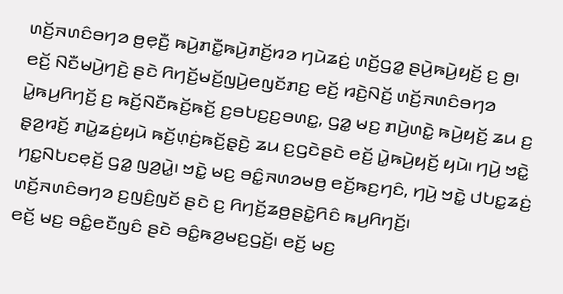ꤛꤢꤩ꤬ꤏꤛꤢꤨꤋꤚꤤ ꤥ꤬ꤕ꤫ꤢꤪ꤬ ꤒꤣꤧ꤬ꤊꤢꤪ꤭ꤒꤣꤧ꤬ꤊꤢꤩ꤬ꤙꤤ ꤚꤣꤧꤘꤢꤦ꤬ ꤛꤢꤩ꤬ꤞꤤ꤭ ꤔꤣꤧ꤬ꤒꤣꤧ꤬ꤟꤢꤩ꤬ ꤢ꤬ ꤥ꤬꤯
ꤕꤢꤩ꤬ ꤡꤢꤪꤗꤣꤧ꤬ꤚꤢꤧ꤬ ꤔꤢꤧ ꤖꤚꤢꤩ꤬ꤗꤢꤩ꤬ꤜꤣꤧ꤬ꤕꤜꤢꤩꤊꤢ꤬ ꤕꤢꤩ꤬ ꤙꤢꤧ꤬ꤡꤢꤩ꤬ ꤛꤢꤩ꤬ꤏꤛꤢꤨꤋꤚꤤ ꤣꤧ꤭ꤒꤣ꤬ꤖꤚꤢꤩ꤬ ꤢ꤬ ꤒꤢꤩ꤬ꤡꤢꤪꤒꤢꤩ꤬ꤒꤢꤩ꤬ ꤢ꤬ꤋꤝꤢ꤬ꤢ꤬ꤋꤛꤢ꤭, ꤞꤤ꤭ ꤗꤢ꤬ ꤊꤣꤧ꤬ꤛꤢꤧ꤭ ꤒꤣꤧ꤬ꤟꤢꤩ꤬ ꤘꤣ ꤢ꤬ ꤔ꤫ꤤ꤬ꤙꤢꤩ꤬ ꤊꤣꤧ꤭ꤘꤢꤦ꤬ꤟꤣꤧ ꤒꤢꤩ꤬ꤛ꤫ꤢꤦ꤬ꤒꤢꤩ꤬ꤔ꤫ꤢꤧ꤬ ꤘꤣ ꤢ꤬ꤞꤢꤧꤔꤢꤧ ꤕꤢꤩ꤬ ꤣꤧ꤭ꤒꤣꤧ꤬ꤟꤢꤩ꤬ ꤟꤣꤧ꤯ ꤚꤣꤧ꤬ ꤠꤢꤧ꤭ ꤚꤢ꤭ꤡꤝꤢꤕ꤫ꤢꤩ꤬ ꤞꤤ꤭ ꤜꤤ꤬ꤣꤧ꤭꤯ ꤠꤢꤧ꤭ ꤗꤢ꤬ ꤋꤢꤨ꤭ꤏꤛꤤꤗꤥ꤬ ꤕꤢꤩ꤬ꤒꤢ꤬ꤚꤢꤨ, ꤚꤣꤧ꤬ ꤠꤢꤧ꤭ ꤓꤝꤢ꤭ꤘꤢꤦ꤬ ꤛꤢꤩ꤬ꤏꤛꤢꤨꤋꤚꤤ ꤢ꤬ꤜꤢꤨ꤬ꤜꤢꤩ ꤔꤢꤧ ꤢ꤬ ꤖꤚꤢꤩ꤬ꤘꤥ꤬ꤔꤢꤧ꤭ꤖꤢꤨ ꤒꤣ꤬ꤖꤚꤢꤩ꤬꤯
ꤕꤢꤩ꤬ ꤗꤢ꤬ ꤋꤢꤨ꤭ꤕꤢꤪꤜꤢꤨ ꤔꤢꤧ ꤋꤢꤨ꤭ꤒꤤ꤬ꤗꤢ꤬ꤞꤢꤩ꤬꤯ ꤕꤢꤩ꤬ ꤗꤢ꤬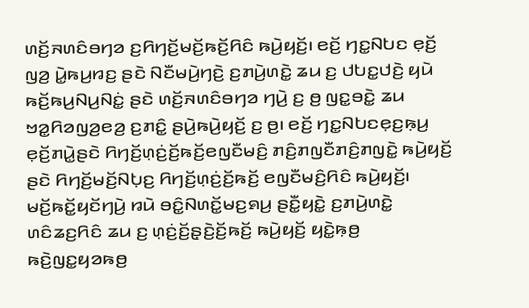ꤛꤢꤩ꤬ꤏꤛꤢꤨꤋꤚꤤ ꤢ꤬ꤖꤚꤢꤩ꤬ꤗꤢꤩ꤬ꤒꤢꤩ꤬ꤖꤢꤨ ꤒꤣꤧ꤬ꤟꤢꤩ꤬꤯ ꤕꤢꤩ꤬ ꤚꤢ꤭ꤡꤝꤢ ꤕ꤫ꤢꤩ꤬ ꤜꤤ꤬ ꤣꤧ꤭ꤒꤣ꤬ꤙꤢ꤬ ꤔꤢꤧ ꤡꤢꤪꤗꤣꤧ꤬ꤚꤢꤧ꤬ ꤢ꤬ꤊꤣꤧ꤬ꤛꤢꤧ꤭ ꤘꤣ ꤢ꤬ ꤓꤝꤢ꤭ꤓꤢꤧ꤬ ꤟꤣꤧ ꤒꤢꤩ꤬ꤒꤣ꤬ꤡꤣ꤬ꤡꤢꤦ꤭ ꤔꤢꤧ ꤛꤢꤩ꤬ꤏꤛꤢꤨꤋꤚꤤ ꤚꤣꤧ꤬ ꤢ꤬ ꤥ꤬ ꤜꤢ꤭ꤋꤢꤧ꤭ ꤘꤣ ꤠꤤ꤭ꤖꤤꤜꤤ꤬ꤕꤤ꤬ ꤢ꤬ꤊꤢꤨ꤭ ꤔꤣꤧ꤬ꤒꤣꤧ꤬ꤟꤢꤩ꤬ ꤢ꤬ ꤥ꤬꤯ ꤕꤢꤩ꤬ ꤚꤢ꤭ꤡꤝꤢꤕ꤫ꤢ꤬ꤒ꤫ꤣ꤬ ꤕ꤫ꤢꤩ꤬ꤊꤣꤧ꤭ꤔꤢꤧ ꤖꤚꤢꤩ꤬ꤛ꤫ꤢꤦ꤬ꤢꤩ꤬ꤒꤢꤩ꤬ꤕꤜꤢꤪꤗꤢꤨ꤬ ꤊꤢꤨ꤬ꤊꤜꤢꤪꤊꤢꤨ꤬ꤊꤜꤢꤧ꤭ ꤒꤣꤧ꤬ꤟꤢꤩ꤬ ꤔꤢꤧ ꤖꤚꤢꤩ꤬ꤗꤢꤩ꤬ꤡꤝ꤫ꤢ꤬ ꤖꤚꤢꤩ꤬ꤛ꤫ꤢꤦ꤬ꤢꤩ꤬ꤒꤢꤩ꤬ ꤕꤜꤢꤪꤗꤢꤨ꤬ꤖꤢꤨ ꤒꤣꤧ꤬ꤟꤢꤩ꤬꤯
ꤗꤢꤩ꤬ꤒꤢꤩ꤭ꤟꤢꤩꤚꤣꤧ꤬ ꤙꤣꤧ ꤋꤢꤨ꤭ꤡꤛꤢꤩ꤭ꤗꤢ꤬ꤎꤣ꤬ ꤔꤢꤪ꤭ꤟꤢꤧ꤭ ꤢ꤬ꤊꤣꤧ꤬ꤛꤢꤧ꤭ ꤛꤢꤨꤘꤢ꤬ꤖꤢꤨ ꤘꤣ ꤢ꤬ ꤛ꤫ꤢꤦ꤬ꤢꤩ꤬ꤔ꤫ꤢꤧ꤬ꤢꤩ꤬ꤒꤢꤩ꤬ ꤒꤣꤧ꤬ꤟꤢꤩ꤬ ꤟꤢꤧ꤭ꤒ꤫ꤥ꤬ ꤒꤢꤧ꤬ꤜꤢ꤭ꤟꤤꤒꤥ꤬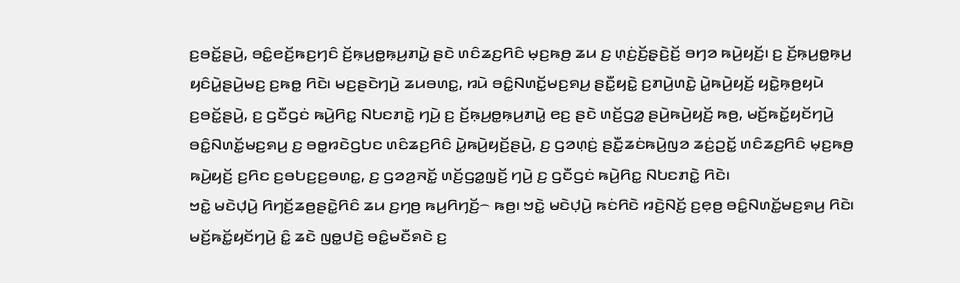ꤢ꤬ꤋꤢꤩ꤭ꤔꤣꤧ꤬, ꤋꤢꤨ꤭ꤕꤢꤩ꤬ꤒꤢ꤬ꤚꤢꤨ ꤢꤩ꤬ꤒ꤫ꤣ꤬ꤥ꤭ꤒ꤫ꤣ꤬ꤊꤣꤧ꤭ ꤔꤢꤧ ꤛꤢꤨꤘꤢ꤬ꤖꤢꤨ ꤗ꤫ꤢ꤬ꤒꤥ꤬ ꤘꤣ ꤢ꤬ ꤛ꤫ꤢꤦ꤬ꤢꤩ꤬ꤔ꤫ꤢꤧ꤬ꤢꤩ꤬ ꤋꤚꤤ ꤒꤣꤧ꤬ꤟꤢꤩ꤬꤯ ꤢ꤬ ꤢꤩ꤬ꤒ꤫ꤣ꤬ꤥ꤭ꤒ꤫ꤣ꤬ ꤟꤢꤨꤣꤧ꤭ꤔꤣꤧ꤬ꤗꤢ꤬ ꤢ꤬ꤒꤥ꤭ ꤖꤢꤧ꤯ ꤗꤢ꤬ꤔꤢꤧꤚꤣꤧ꤬ ꤘꤣꤋꤛꤢ꤭, ꤙꤣꤧ ꤋꤢꤨ꤭ꤡꤛꤢꤩ꤭ꤗꤢ꤬ꤎꤣ꤬ ꤔꤢꤪ꤭ꤟꤢꤧ꤭ ꤢ꤬ꤊꤣꤧ꤬ꤛꤢꤧ꤭ ꤣꤧ꤭ꤒꤣꤧ꤬ꤟꤢꤩ꤬ ꤟꤢꤧ꤭ꤒ꤫ꤥ꤬ꤟꤣꤧ ꤢ꤬ꤋꤢꤩ꤭ꤔꤣꤧ꤬, ꤢ꤬ ꤞꤢꤪꤞꤢꤦ ꤒꤣꤧ꤬ꤖꤢ꤭ ꤡꤝꤢꤊꤢꤧ꤭ ꤚꤣꤧ꤬ ꤢ꤬ ꤢꤩ꤬ꤒ꤫ꤣ꤬ꤥ꤭ꤒ꤫ꤣ꤬ꤊꤣꤧ꤭ ꤕꤢ꤬ ꤔꤢꤧ ꤛꤢꤩ꤬ꤞꤤ꤭ ꤔꤣꤧ꤬ꤒꤣꤧ꤬ꤟꤢꤩ꤬ ꤒꤥ꤬, ꤗꤢꤩ꤬ꤒꤢꤩ꤭ꤟꤢꤩꤚꤣꤧ꤬ ꤋꤢꤨ꤭ꤡꤛꤢꤩ꤭ꤗꤢ꤬ꤎꤣ꤬ ꤢ꤬ ꤋꤥ꤭ꤙꤢꤧꤞꤝꤢ ꤛꤢꤨꤘꤢ꤬ꤖꤢꤨ ꤣꤧ꤭ꤒꤣꤧ꤬ꤟꤢꤩ꤬ꤔꤣꤧ꤬, ꤢ꤬ ꤞꤤꤛ꤫ꤢꤦ꤬ ꤔꤢꤪ꤭ꤘꤢꤦꤒꤣꤧ꤬ꤜꤤ ꤘꤢꤦ꤬ꤑꤢꤩ꤭ ꤛꤢꤨꤘꤢ꤬ꤖꤢꤨ ꤗ꤫ꤢ꤬ꤒꤥ꤬ ꤒꤣꤧ꤬ꤟꤢꤩ꤬ ꤢ꤬ꤖꤢ ꤢ꤬ꤋꤝꤢ꤬ꤢ꤬ꤋꤛꤢ꤭, ꤢ꤬ ꤞꤤꤤ꤬ꤏꤢꤩ꤭ ꤛꤢꤩ꤬ꤞꤤ꤭ꤜ꤫ꤢꤩ꤬ ꤚꤣꤧ꤬ ꤢ꤬ ꤞꤢꤪꤞꤢꤦ ꤒꤣꤧ꤬ꤖꤢ꤭ ꤡꤝꤢꤊꤢꤧ꤭ ꤖꤢꤧ꤯
ꤠꤢꤧ꤭ ꤗꤢꤧꤓ꤫ꤣꤧ꤬ ꤖꤚꤢꤩ꤬ꤘꤥ꤬ꤔꤢꤧ꤭ꤖꤢꤨ ꤘꤣ ꤢ꤬ꤚꤥ꤬ ꤒꤣ꤬ꤖꤚꤢꤩ꤬꤮ ꤒꤥ꤬꤯ ꤠꤢꤧ꤭ ꤗꤢꤧꤓ꤫ꤣꤧ꤬ ꤒꤢꤦꤖꤢꤧ ꤙꤢꤧ꤬ꤡꤢꤩ꤬ ꤢ꤬ꤕ꤫ꤥ꤬ ꤋꤢꤨ꤭ꤡꤛꤢꤩ꤭ꤗꤢ꤬ꤎꤣ꤬ ꤖꤢꤧ꤯
ꤗꤢꤩ꤬ꤒꤢꤩ꤭ꤟꤢꤩꤚꤣꤧ꤬ ꤢꤨ꤭ ꤘꤢꤧ ꤜꤥ꤭ꤓꤢꤧ꤬ ꤋꤢꤨ꤭ꤗꤢꤪꤎꤢꤧ ꤢ꤬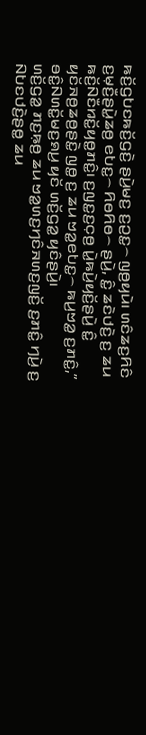ꤒꤢꤩ꤬ꤞꤝꤢꤒꤢꤩ꤬ꤞꤢꤧ꤬ ꤔꤣꤧ꤬ꤗꤢ꤬ ꤢ꤬ꤑꤢ꤭꤮ ꤜꤥ꤬ꤟꤣꤧ꤯ ꤛꤢꤨꤘꤢ꤬ꤖꤢꤨ ꤢ꤬ꤗ꤫ꤢꤪ꤬ꤔꤣꤧ꤭ꤘꤥ꤬ ꤕꤝꤢ꤭꤮ ꤖꤥꤖꤥ꤮ ꤔꤣꤧ꤬, ꤢꤨ꤭ ꤘꤢꤧꤓꤢꤧ꤬ ꤢ꤬ ꤘꤣ ꤒꤢꤩ꤬ꤡꤢꤪꤙꤢꤩ꤭ꤟꤥ꤭ꤊꤢꤨ꤭꤯ ꤢ꤬ꤜꤢ꤭ꤢ꤬ꤍ꤫ꤥ꤬ ꤣꤧ꤭ꤒꤣꤧ꤬ꤟꤢꤩ꤬ꤔꤣꤧ꤬ ꤢꤨ꤭ ꤟꤢꤩꤏꤥ꤬ꤘꤥ꤬ꤔꤢꤧ꤭ ꤜꤥ꤭ ꤢ꤬ ꤘꤣ ꤠꤤ꤭ꤕꤝꤢ꤭꤮ ꤒꤣ꤬ꤠꤤ꤭ ꤢ꤬ꤊꤢꤨ꤭,” ꤋꤢꤨ꤭ꤡꤛꤢꤩ꤭ꤗꤢ꤬ꤎꤣ꤬ ꤟꤢꤩ ꤛꤢꤩ꤬ꤞꤤ꤭ ꤟꤢꤨꤔꤣꤧ꤬꤯
ꤛꤢꤩ꤬ꤞꤤ꤭ ꤊꤢ꤬ꤒ꤫ꤥ꤬ ꤘꤣ ꤠꤤ꤭ꤛꤢ꤬ꤚꤢꤨꤏꤛꤢ꤬ꤜꤢꤩ꤬ ꤢ꤬ꤊꤢꤨ꤭ ꤚꤣꤧ꤬ ꤢ꤬ ꤡꤝꤢꤓꤢꤧ꤬ꤔꤥ꤭ ꤘꤣ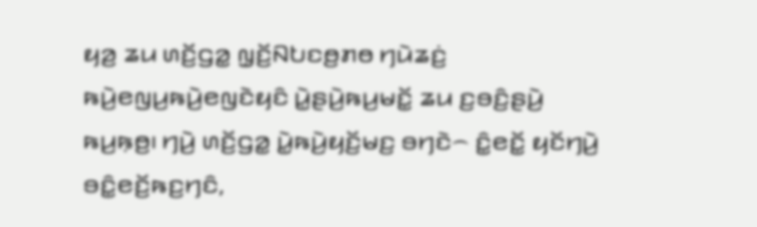ꤟꤤ꤬ ꤘꤣ ꤛꤢꤩ꤬ꤞꤤ꤭ ꤜ꤫ꤢꤩ꤬ꤡꤝꤢꤥ꤬ꤊꤥ ꤚꤣꤧꤘꤢꤦ꤬ ꤒꤣꤧ꤬ꤕꤜꤣ꤬ꤒꤣꤧ꤬ꤕꤜꤢꤧꤟꤢꤨ ꤣꤧ꤭ꤔꤣꤧ꤬ꤒꤣ꤬ꤗꤢꤩ꤭ ꤘꤣ ꤢ꤬ꤋꤢꤨ꤬ꤔꤣꤧ꤬ ꤒꤣ꤬ꤒ꤫ꤥ꤬꤯ ꤚꤣꤧ꤬ ꤛꤢꤩ꤬ꤞꤤ꤭ ꤣꤧ꤭ꤒꤣꤧ꤬ꤟꤢꤩ꤬ꤗꤢ꤬ ꤋꤚꤢꤧ꤮ ꤢꤨ꤭ꤕꤢꤩ꤭ ꤟꤢꤩꤚꤣꤧ꤬ ꤋꤢꤨ꤭ꤕꤢꤩ꤬ꤒꤢ꤬ꤚꤢꤨ,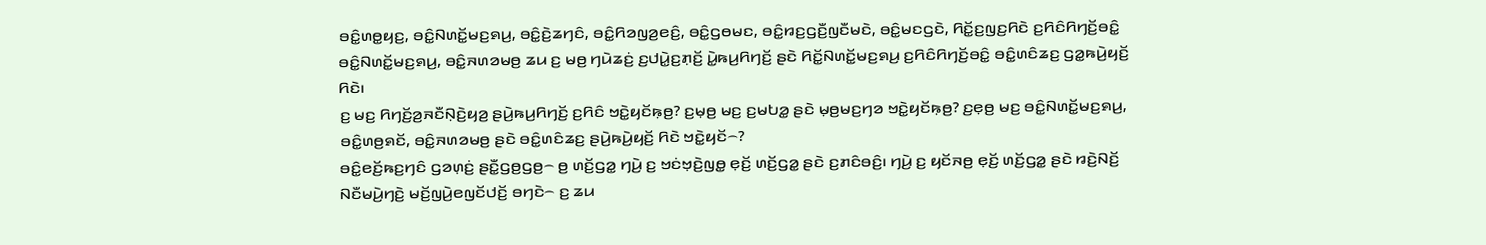ꤋꤢꤨ꤭ꤛꤥ꤭ꤟꤢ꤬, ꤋꤢꤨ꤭ꤡꤛꤢꤩ꤭ꤗꤢ꤬ꤎꤣ꤬, ꤋꤢꤨ꤭ꤢꤧ꤬ꤘꤚꤢꤨ, ꤋꤢꤨ꤭ꤖꤤꤜꤤ꤬ꤕꤢꤨ꤬, ꤋꤢꤨ꤭ꤞꤥꤗꤢ, ꤋꤢꤨ꤭ꤙꤢ꤬ꤞꤢꤪ꤬ꤜꤢꤪꤗꤢꤧ, ꤋꤢꤨ꤭ꤗꤢꤞꤢꤧ, ꤖꤢꤩ꤭ꤢ꤬ꤜꤢ꤬ꤖꤢꤧ ꤢ꤬ꤖꤢꤨꤖꤚꤢꤩ꤬ꤋꤢꤨ꤭ ꤋꤢꤨ꤭ꤡꤛꤢꤩ꤭ꤗꤢ꤬ꤎꤣ꤬, ꤋꤢꤨ꤭ꤏꤛꤤꤗꤥ꤬ ꤘꤣ ꤢ꤬ ꤗꤥ꤬ ꤚꤣꤧꤘꤢꤦ꤬ ꤢ꤬ꤓꤣꤧ꤭ꤢ꤬ꤊ꤫ꤢꤩ꤬ ꤣꤧ꤭ꤒꤣ꤬ꤖꤚꤢꤩ꤬ ꤔꤢꤧ ꤖꤢꤩ꤭ꤡꤛꤢꤩ꤭ꤗꤢ꤬ꤎꤣ꤬ ꤢ꤬ꤖꤢꤨꤖꤚꤢꤩ꤬ꤋꤢꤨ꤭ ꤋꤢꤨ꤭ꤛꤢꤨꤘꤢ꤬ ꤞꤤ꤭ꤒꤣꤧ꤬ꤟꤢꤩ꤬ ꤖꤢꤧ꤯
ꤢ꤬ ꤗꤢ꤬ ꤖꤚꤢꤩ꤬ꤤ꤬ꤏꤢꤪꤡ꤫ꤢꤧ꤬ꤟꤤ꤬ ꤔꤣꤧ꤬ꤒꤣ꤬ꤖꤚꤢꤩ꤬ ꤢ꤬ꤖꤢꤨ ꤠꤢꤧ꤭ꤟꤢꤩꤒ꤫ꤥ꤬? ꤢ꤬ꤗ꤫ꤥ꤬ ꤗꤢ꤬ ꤢ꤬ꤗꤝꤤ꤭ ꤔꤢꤧ ꤗ꤫ꤥ꤬ꤗꤢ꤬ꤚꤤ ꤠꤢꤧ꤭ꤟꤢꤩꤒ꤫ꤥ꤬? ꤢ꤬ꤕ꤫ꤥ꤬ ꤗꤢ꤬ ꤋꤢꤨ꤭ꤡꤛꤢꤩ꤭ꤗꤢ꤬ꤎꤣ꤬, ꤋꤢꤨ꤭ꤛꤥ꤬ꤎꤢꤩ, ꤋꤢꤨ꤭ꤏꤛꤤꤗꤥ꤬ ꤔꤢꤧ ꤋꤢꤨ꤭ꤛꤢꤨꤘꤢ꤬ ꤔꤣꤧ꤬ꤒꤣꤧ꤬ꤟꤢꤩ꤬ ꤖꤢꤧ ꤠꤢꤧ꤭ꤟꤢꤩ꤮?
ꤋꤢꤨ꤭ꤕꤢꤩ꤬ꤒꤢ꤬ꤚꤢꤨ ꤞꤤꤛ꤫ꤢꤦ꤬ ꤔꤢꤪ꤭ꤞꤥ꤬ꤞꤥ꤬꤮ ꤥ꤬ ꤛꤢꤩ꤬ꤞꤤ꤭ ꤚꤣꤧ꤬ ꤢ꤬ ꤠꤢꤦꤠ꤫ꤢꤧ꤬ꤜꤥ꤭ ꤕ꤫ꤢꤩ꤬ ꤛꤢꤩ꤬ꤞꤤ꤭ ꤔꤢꤧ ꤢ꤬ꤊꤢꤨꤋꤢꤨ꤬꤯ ꤚꤣꤧ꤬ ꤢ꤬ ꤟꤢꤩꤏꤥ꤬ ꤕ꤫ꤢꤩ꤬ ꤛꤢꤩ꤬ꤞꤤ꤭ ꤔꤢꤧ ꤙꤢꤧ꤬ꤡꤢꤩ꤬ ꤡꤢꤪꤗꤣꤧ꤬ꤚꤢꤧ꤬ ꤗꤢꤩ꤬ꤜꤣꤧ꤬ꤕꤜꤢꤩꤓꤢꤩ꤬ ꤋꤚꤢꤧ꤮ ꤢ꤬ ꤘꤣ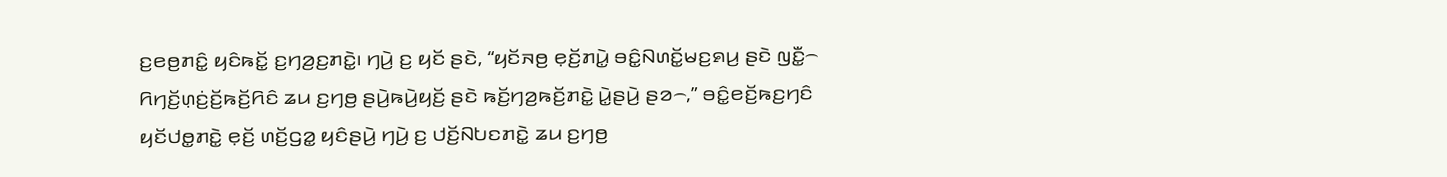ꤢ꤬ꤕꤥ꤬ꤊꤢꤨ꤭ ꤟꤢꤨꤒꤢꤩ꤭ ꤢ꤬ꤚꤤ꤬ꤢ꤬ꤊꤢꤧ꤭꤯ ꤚꤣꤧ꤬ ꤢ꤬ ꤟꤢꤩ ꤔꤢꤧ, “ꤟꤢꤩꤏꤥ꤬ ꤕ꤫ꤢꤩ꤬ꤊꤣꤧ꤭ ꤋꤢꤨ꤭ꤡꤛꤢꤩ꤭ꤗꤢ꤬ꤎꤣ꤬ ꤔꤢꤧ ꤜꤢꤪ꤭꤮ ꤖꤚꤢꤩ꤬ꤛ꤫ꤢꤦ꤬ꤢꤩ꤬ꤒꤢꤩ꤬ꤖꤢꤨ ꤘꤣ ꤢ꤬ꤚꤥ꤬ ꤔꤣꤧ꤬ꤒꤣꤧ꤬ꤟꤢꤩ꤬ ꤔꤢꤧ ꤒꤢꤩ꤬ꤚꤤ꤬ꤒꤢꤩ꤬ꤊꤢꤧ꤭ ꤣꤧ꤭ꤔꤣꤧ꤬ ꤔꤤ꤮,” ꤋꤢꤨ꤭ꤕꤢꤩ꤬ꤒꤢ꤬ꤚꤢꤨ ꤟꤢꤩꤓꤥ꤭ꤊꤢꤧ꤭ ꤕ꤫ꤢꤩ꤬ ꤛꤢꤩ꤬ꤞꤤ꤭ ꤟꤢꤨꤔꤣꤧ꤬ ꤚꤣꤧ꤬ ꤢ꤬ ꤓꤢꤩ꤬ꤡꤝꤢꤊꤢꤧ꤭ ꤘꤣ ꤢ꤬ꤚꤥ꤬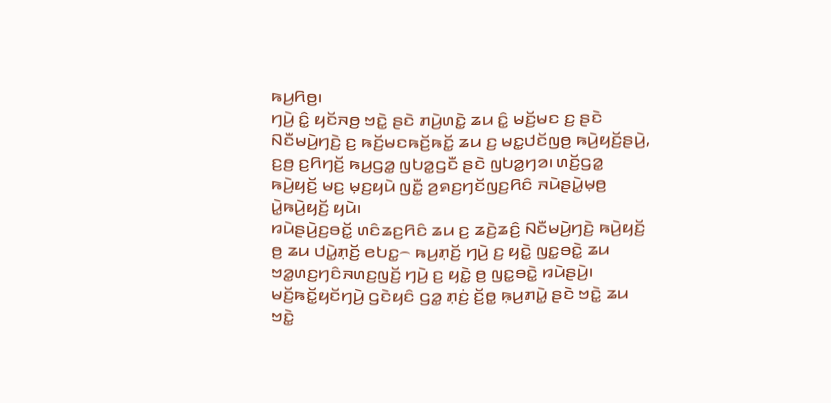ꤒꤣ꤬ꤖꤥ꤬꤯
ꤚꤣꤧ꤬ ꤢꤨ꤭ ꤟꤢꤩꤏꤥ꤬ ꤠꤢꤧ꤭ ꤔꤢꤧ ꤊꤣꤧ꤬ꤛꤢꤧ꤭ ꤘꤣ ꤢꤨ꤭ ꤗꤢꤩ꤬ꤗꤢ ꤢ꤬ ꤔꤢꤧ ꤡꤢꤪꤗꤣꤧ꤬ꤚꤢꤧ꤬ ꤢ꤬ ꤒꤢꤩ꤬ꤗꤢꤒꤢꤩ꤬ꤒꤢꤩ꤭ ꤘꤣ ꤢ꤬ ꤗꤢ꤭ꤓꤢꤩꤜꤥ꤬ ꤒꤣꤧ꤬ꤟꤢꤩ꤬ꤔꤣꤧ꤬, ꤢ꤬ꤥ꤬ ꤢ꤬ꤖꤚꤢꤩ꤬ ꤒꤣ꤬ꤞꤤ꤭ ꤜꤝꤤ꤭ꤞꤢꤪ ꤔꤢꤧ ꤜꤝꤤ꤭ꤚꤤ꤯ ꤛꤢꤩ꤬ꤞꤤ꤭ ꤒꤣꤧ꤬ꤟꤢꤩ꤬ ꤗꤢ꤬ ꤗ꤫ꤢ꤬ꤟꤣꤧ ꤜꤢꤪ꤭ ꤤ꤬ꤎꤢ꤬ꤚꤢꤩꤜꤢ꤬ꤖꤢꤨ ꤏꤣꤧꤔꤣꤧ꤭ꤗ꤫ꤥ꤬ ꤣꤧ꤭ꤒꤣꤧ꤬ꤟꤢꤩ꤬ ꤟꤣꤧ꤯
ꤙꤣꤧꤔꤣꤧ꤬ꤢ꤬ꤋꤢꤩ꤭ ꤛꤢꤨꤘꤢ꤬ꤖꤢꤨ ꤘꤣ ꤢ꤬ ꤘꤢꤧ꤬ꤘꤢꤨ꤬ ꤡꤢꤪꤗꤣꤧ꤬ꤚꤢꤧ꤬ ꤒꤣꤧ꤬ꤟꤢꤩ꤬ ꤥ꤬ ꤘꤣ ꤓꤣꤧ꤭ꤊ꤫ꤢꤩ꤬ ꤕꤝꤢ꤭꤮ ꤒꤣ꤬ꤊ꤫ꤢꤩ꤬ ꤚꤣꤧ꤬ ꤢ꤬ ꤟꤢꤧ꤭ ꤜꤢ꤭ꤋꤢꤧ꤭ ꤘꤣ ꤠꤤ꤭ꤛꤢ꤬ꤚꤢꤨꤏꤛꤢ꤬ꤜꤢꤩ꤬ ꤚꤣꤧ꤬ ꤢ꤬ ꤟꤢꤧ꤭ ꤥ꤬ ꤜꤢ꤭ꤋꤢꤧ꤭ ꤙꤣꤧꤔꤣꤧ꤬꤯
ꤗꤢꤩ꤬ꤒꤢꤩ꤭ꤟꤢꤩꤚꤣꤧ꤬ ꤞꤢꤧꤟꤢꤨ ꤞꤤ꤭ ꤊ꤫ꤢꤦ꤬ ꤢꤩ꤬ꤥ꤭ ꤒ꤫ꤣ꤬ꤊꤣꤧ꤭ ꤔꤢꤧ ꤠꤢꤧ꤭ ꤘꤣ ꤠꤢꤧ꤭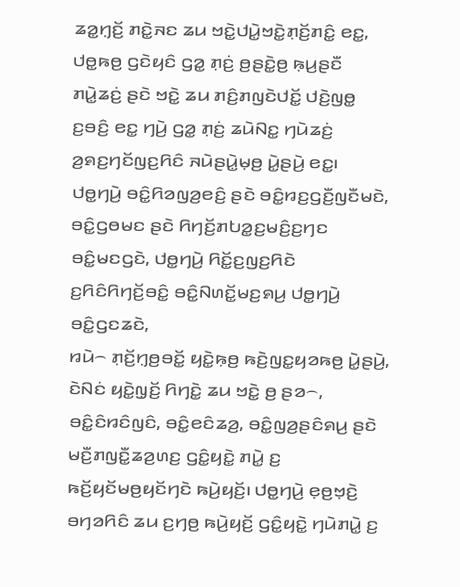ꤘꤤ꤭ꤚ꤫ꤢꤩ꤬ ꤊꤢꤧ꤭ꤏꤢ ꤘꤣ ꤠꤢꤧ꤭ꤓꤣꤧ꤭ꤠꤢꤧ꤭ꤊ꤫ꤢꤩ꤬ꤊꤢꤨ꤭ ꤕꤢ꤭, ꤓꤥ꤭ꤒꤥ꤬ ꤞꤢꤧꤟꤢꤨ ꤞꤤ꤭ ꤊ꤫ꤢꤦ꤬ ꤥ꤬ꤔꤢꤧ꤭ꤥ꤬ ꤒ꤫ꤣ꤬ꤔꤢꤪ ꤊꤣꤧ꤭ꤘꤢꤦ꤬ ꤔꤢꤧ ꤠꤢꤧ꤭ ꤘꤣ ꤊꤢꤨ꤬ꤊꤜꤢꤧꤓꤢꤩ꤭ ꤓꤢꤧ꤬ꤜꤥ꤭ ꤢ꤬ꤋꤢꤨ꤬ ꤕꤢ꤭ ꤚꤣꤧ꤬ ꤞꤤ꤭ ꤊ꤫ꤢꤦ꤬ ꤘꤣꤧꤡꤢ꤭ ꤚꤣꤧꤘꤢꤦ꤬ ꤤ꤬ꤎꤢ꤬ꤚꤢꤩꤜꤢ꤬ꤖꤢꤨ ꤏꤣꤧꤔꤣꤧ꤭ꤗ꤫ꤥ꤬ ꤣꤧ꤭ꤔꤣꤧ꤬ ꤕꤢ꤭꤯
ꤓꤥ꤭ꤚꤣꤧ꤬ ꤋꤢꤨ꤭ꤖꤤꤜꤤ꤬ꤕꤢꤨ꤬ ꤔꤢꤧ ꤋꤢꤨ꤭ꤙꤢ꤬ꤞꤢꤪ꤬ꤜꤢꤪꤗꤢꤧ, ꤋꤢꤨ꤭ꤞꤥꤗꤢ ꤔꤢꤧ ꤖꤚꤢꤩ꤬ꤊꤝꤤ꤭ꤢ꤬ꤗꤢꤨ꤬ꤢ꤬ꤚꤢ ꤋꤢꤨ꤭ꤗꤢꤞꤢꤧ, ꤓꤥ꤭ꤚꤣꤧ꤬ ꤖꤢꤩ꤭ꤢ꤬ꤜꤢ꤬ꤖꤢꤧ ꤢ꤬ꤖꤢꤨꤖꤚꤢꤩ꤬ꤋꤢꤨ꤭ ꤋꤢꤨ꤭ꤡꤛꤢꤩ꤭ꤗꤢ꤬ꤎꤣ꤬ ꤓꤥ꤭ꤚꤣꤧ꤬ ꤋꤢꤨ꤭ꤞꤢꤘꤢꤧ,
ꤙꤣꤧ꤮ ꤊ꤫ꤢꤩ꤬ꤚ꤫ꤥ꤬ꤋꤢꤩ꤭ ꤟꤢꤧ꤭ꤒ꤫ꤥ꤬ ꤒꤢꤧ꤬ꤜꤢ꤭ꤟꤤꤒꤥ꤬ ꤣꤧ꤭ꤔꤣꤧ꤬, ꤢꤧꤡꤢꤦ ꤟꤢꤧ꤭ꤜ꤫ꤢꤩ꤬ ꤖꤚꤢꤧ꤭ ꤘꤣ ꤠꤢꤧ꤭ ꤥ꤬ ꤔꤤ꤮, ꤋꤢꤨ꤭ꤢꤨꤙꤢꤨꤜꤢꤨ, ꤋꤢꤨ꤭ꤕꤢꤨꤘꤤ꤬, ꤋꤢꤨ꤭ꤜꤤ꤬ꤔꤢꤨꤎꤣ꤬ ꤔꤢꤧ ꤗꤢꤪ꤬ꤊꤜꤢꤪ꤭ꤘꤤ꤬ꤛꤢ꤬ ꤞꤢꤨ꤭ꤟꤢꤧ꤭ ꤊꤣꤧ꤭ ꤢ꤬ ꤒꤢꤩ꤬ꤟꤢꤩꤗꤥ꤬ꤟꤢꤩꤚꤢꤧ ꤒꤣꤧ꤬ꤟꤢꤩ꤬꤯ ꤓꤥ꤭ꤚꤣꤧ꤬ ꤕ꤫ꤥ꤬ꤠ꤫ꤢꤧ꤬ ꤋꤚꤤꤖꤢꤨ ꤘꤣ ꤢ꤬ꤚꤥ꤬ ꤒꤣꤧ꤬ꤟꤢꤩ꤬ ꤞꤢꤨ꤭ꤟꤢꤧ꤭ ꤚꤣꤧꤊꤣꤧ꤭ ꤢ꤬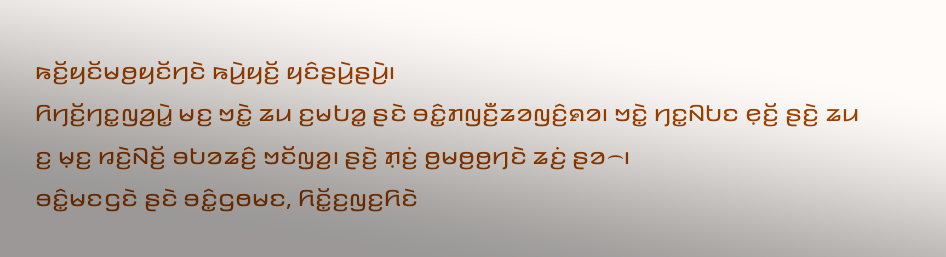ꤒꤢꤩ꤬ꤟꤢꤩꤗꤥ꤬ꤟꤢꤩꤚꤢꤧ ꤒꤣꤧ꤬ꤟꤢꤩ꤬ ꤟꤢꤨꤔꤣꤧ꤬ꤔꤣꤧ꤬꤯
ꤖꤚꤢꤩ꤬ꤚꤢ꤭ꤜꤤ꤬ꤣꤧ꤭ ꤗꤢ꤬ ꤠꤢꤧ꤭ ꤘꤣ ꤢ꤬ꤗꤝꤤ꤭ ꤔꤢꤧ ꤋꤢꤨ꤭ꤊꤜꤢꤪ꤬ꤘꤤꤜꤢꤨ꤬ꤎꤤ꤯ ꤠꤢꤧ꤭ ꤚꤢ꤭ꤡꤝꤢ ꤕ꤫ꤢꤩ꤬ ꤔꤢꤧ꤬ ꤘꤣ ꤢ꤬ ꤗ꤫ꤢ꤬ ꤙꤢꤧ꤬ꤡꤢꤩ꤬ ꤋꤝꤤꤘꤢꤨ꤬ ꤠꤢꤩꤜꤤ꤬꤯ ꤔꤢꤧ꤬ ꤊ꤫ꤢꤦ꤬ ꤥ꤬ꤗꤥ꤬ꤥ꤬ꤚꤢꤧ ꤘꤢꤦ꤬ ꤔꤤ꤮꤯
ꤋꤢꤨ꤭ꤗꤢꤞꤢꤧ ꤔꤢꤧ ꤋꤢꤨ꤭ꤞꤥꤗꤢ, ꤖꤢꤩ꤭ꤢ꤬ꤜꤢ꤬ꤖꤢꤧ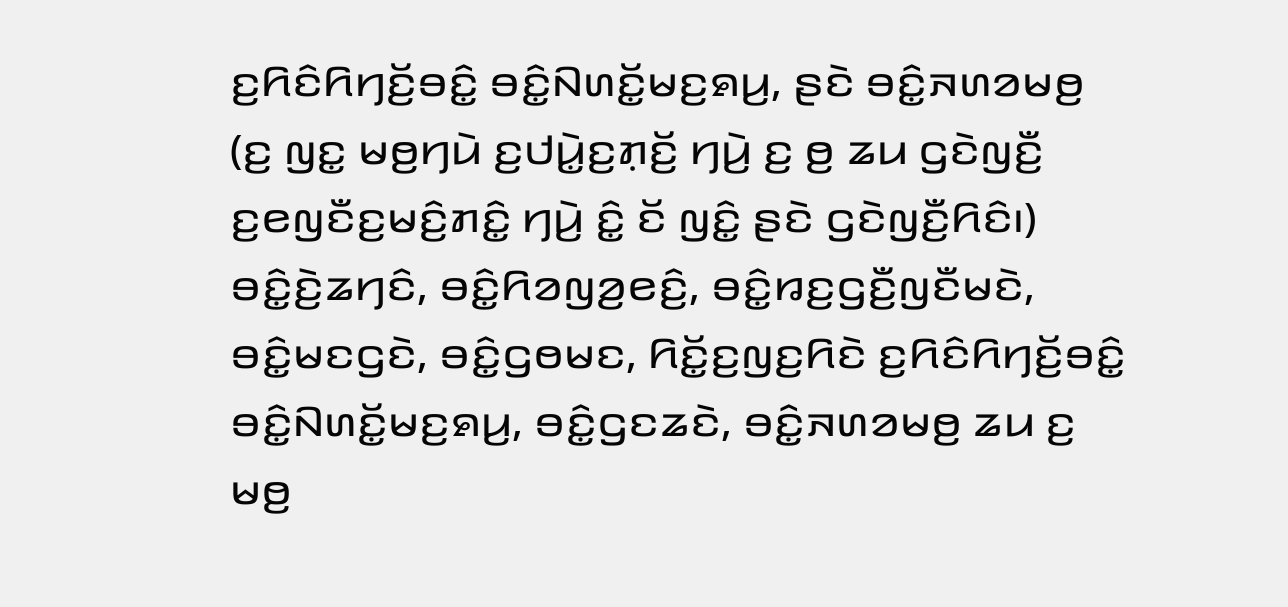ꤢ꤬ꤖꤢꤨꤖꤚꤢꤩ꤬ꤋꤢꤨ꤭ ꤋꤢꤨ꤭ꤡꤛꤢꤩ꤭ꤗꤢ꤬ꤎꤣ꤬, ꤔꤢꤧ ꤋꤢꤨ꤭ꤏꤛꤤꤗꤥ꤬ (ꤢ꤬ ꤜꤢ꤭ ꤗꤥ꤬ꤚꤣꤧ ꤢ꤬ꤓꤣꤧ꤭ꤢ꤬ꤊ꤫ꤢꤩ꤬ ꤚꤣꤧ꤬ ꤢ꤬ ꤥ꤬ ꤘꤣ ꤞꤢꤧꤜꤢꤪ꤬ ꤢ꤬ꤕꤜꤢꤪꤢ꤬ꤗꤢꤨ꤬ꤊꤢꤨ꤭ ꤚꤣꤧ꤬ ꤢꤨ꤭ ꤢꤩ ꤜꤢꤨ꤭ ꤔꤢꤧ ꤞꤢꤧꤜꤢꤪ꤬ꤖꤢꤨ꤯)
ꤋꤢꤨ꤭ꤢꤧ꤬ꤘꤚꤢꤨ, ꤋꤢꤨ꤭ꤖꤤꤜꤤ꤬ꤕꤢꤨ꤬, ꤋꤢꤨ꤭ꤙꤢ꤬ꤞꤢꤪ꤬ꤜꤢꤪꤗꤢꤧ, ꤋꤢꤨ꤭ꤗꤢꤞꤢꤧ, ꤋꤢꤨ꤭ꤞꤥꤗꤢ, ꤖꤢꤩ꤭ꤢ꤬ꤜꤢ꤬ꤖꤢꤧ ꤢ꤬ꤖꤢꤨꤖꤚꤢꤩ꤬ꤋꤢꤨ꤭ ꤋꤢꤨ꤭ꤡꤛꤢꤩ꤭ꤗꤢ꤬ꤎꤣ꤬, ꤋꤢꤨ꤭ꤞꤢꤘꤢꤧ, ꤋꤢꤨ꤭ꤏꤛꤤꤗꤥ꤬ ꤘꤣ ꤢ꤬ ꤗꤥ꤬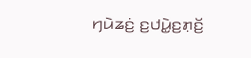ꤚꤣꤧꤘꤢꤦ꤬ ꤢ꤬ꤓꤣꤧ꤭ꤢ꤬ꤊ꤫ꤢꤩ꤬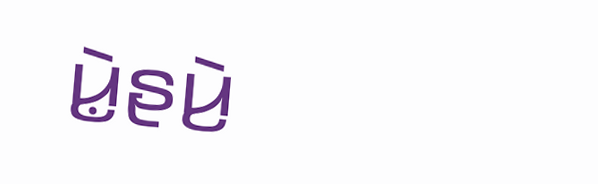ꤣꤧ꤭ꤔꤣꤧ꤬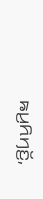ꤒꤣ꤬ꤖꤚꤢꤩ꤬,